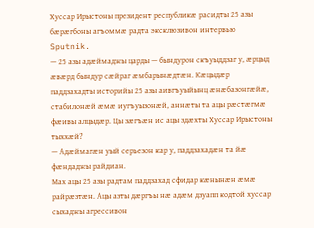Хуссар Ирыстоны президент республикæ расидты 25 азы бæрæгбоны агъоммæ радта эксклюзивон интервью Sputnik.
— 25 азы адæймаджы царды — бындурон скъуыддзаг у, æрцыд æвæрд бындур сæйраг æмбарынæдтæн. Кæцыдæр паддзахадты историйы 25 азы аивгъуыйынц æнæбазонгæйæ, стабилонæй æмæ иугъуызонæй, аннæты та ацы рæстæгмæ фæивы алцыдæр. Цы зæгъæн ис ацы здæхты Хуссар Ирыстоны тыххæй?
— Адæймагæн уый серьезон кар у, паддзахадæн та йæ фæндаджы райдиан.
Мах ацы 25 азы радтам паддзахад сфидар кæнынæн æмæ райрæзтæн. Ацы азты дæргъы нæ адæм дзуапп кодтой хуссар сыхаджы агрессивон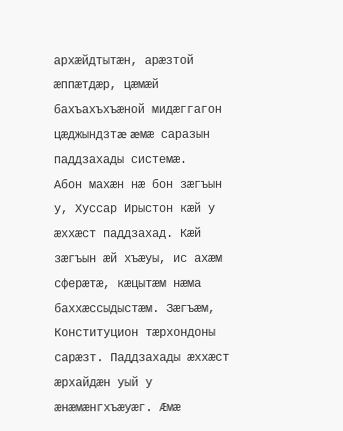архæйдтытæн, арæзтой æппæтдæр, цæмæй бахъахъхъæной мидæггагон цæджындзтæ æмæ саразын паддзахады системæ.
Абон махæн нæ бон зæгъын у, Хуссар Ирыстон кæй у æххæст паддзахад. Кæй зæгъын æй хъæуы, ис ахæм сферæтæ, кæцытæм нӕма баххæссыдыстæм. Зæгъæм, Конституцион тæрхондоны сарæзт. Паддзахады æххæст æрхайдæн уый у æнæмæнгхъæуæг. Æмæ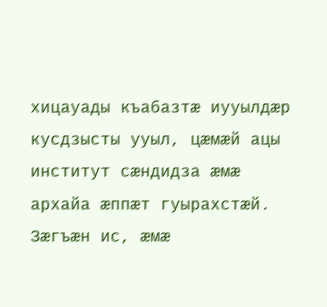хицауады къабазтæ иууылдæр кусдзысты ууыл, цæмæй ацы институт сæндидза æмæ архайа æппæт гуырахстæй.
Зæгъæн ис, æмæ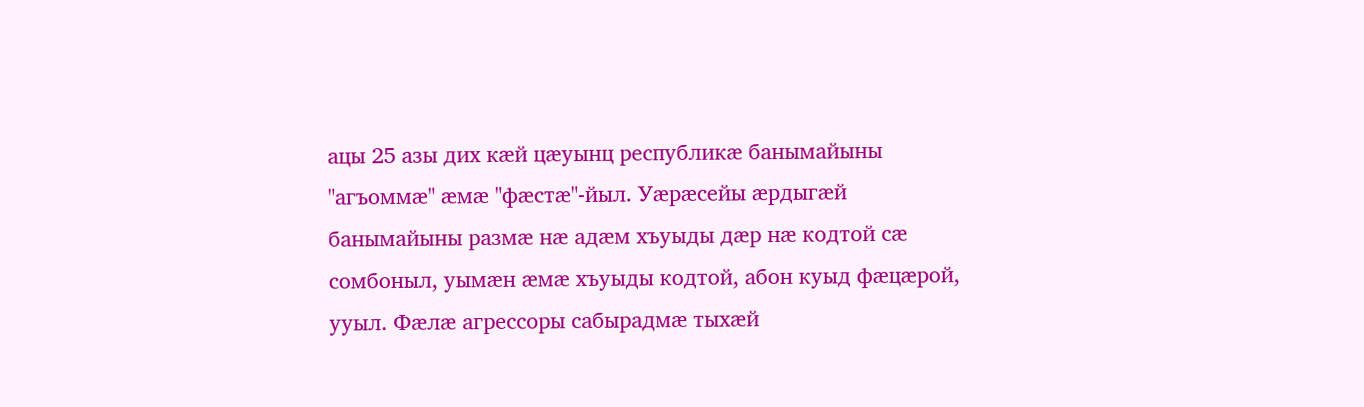ацы 25 азы дих кæй цæуынц республикæ банымайыны "агъоммæ" æмæ "фæстæ"-йыл. Уæрæсейы æрдыгæй банымайыны размæ нæ адæм хъуыды дӕр нæ кодтой сæ сомбоныл, уымæн æмæ хъуыды кодтой, абон куыд фæцæрой, ууыл. Фæлæ агрессоры сабырадмæ тыхæй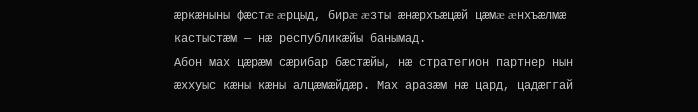æркæныны фæстæ æрцыд, бирæ æзты æнæрхъæцæй цæмæ æнхъæлмæ кастыстæм — нæ республикæйы банымад.
Абон мах цæрæм сæрибар бæстæйы, нæ стратегион партнер нын æххуыс кæны кæны алцæмæйдæр. Мах аразæм нæ цард, цадæггай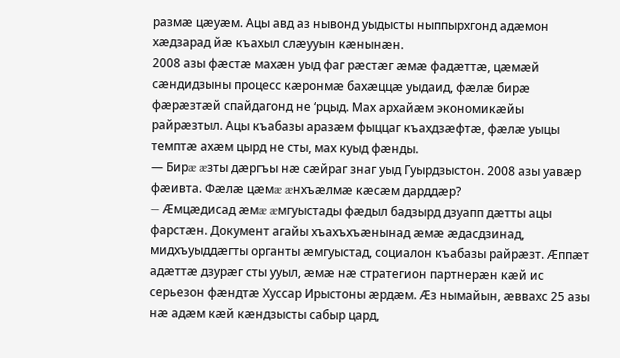размæ цæуæм. Ацы авд аз нывонд уыдысты ныппырхгонд адæмон хæдзарад йæ къахыл слæууын кæнынæн.
2008 азы фæстæ махæн уыд фаг рæстæг æмæ фадæттæ, цæмæй сæндидзыны процесс кæронмæ бахæццæ уыдаид, фæлæ бирæ фæрæзтæй спайдагонд не ‘рцыд. Мах архайæм экономикæйы райрæзтыл. Ацы къабазы аразæм фыццаг къахдзæфтæ, фæлæ уыцы темптæ ахæм цырд не сты, мах куыд фæнды.
— Бирæ æзты дæргъы нæ сæйраг знаг уыд Гуырдзыстон. 2008 азы уавæр фæивта. Фæлæ цæмæ æнхъæлмæ кæсæм дарддæр?
— Æмцæдисад æмæ æмгуыстады фæдыл бадзырд дзуапп дæтты ацы фарстæн. Документ агайы хъахъхъæнынад æмæ ӕдасдзинад, мидхъуыддæгты органты æмгуыстад, социалон къабазы райрæзт. Æппæт адæттæ дзурæг сты ууыл, æмæ нæ стратегион партнерæн кæй ис серьезон фæндтæ Хуссар Ирыстоны æрдæм. Æз нымайын, æввахс 25 азы нæ адæм кæй кæндзысты сабыр цард,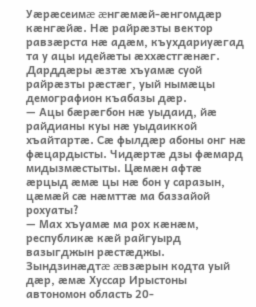Уæрæсеимæ æнгæмæй-æнгомдæр кæнгæйæ. Нæ райрӕзты вектор равзæрста нæ адæм, къухдариуæгад та у ацы идейæты æххæстгæнæг. Дарддæры æзтæ хъуамæ суой райрæзты рæстæг, уый нымæцы демографион къабазы дӕр.
— Ацы бæрæгбон нæ уыдаид, йæ райдианы куы нæ уыдаиккой хъайтартæ. Сæ фылдæр абоны онг нæ фæцардысты. Чидæртæ дзы фæмард мидызмæстыты. Цæмæн афтæ æрцыд æмæ цы нæ бон у саразын, цæмæй сæ нæмттæ ма баззайой рохуаты?
— Мах хъуамæ ма рох кæнæм, республикæ кæй райгуырд вазыгджын рӕстӕджы. Зындзинæдтæ æвзæрын кодта уый дæр, æмæ Хуссар Ирыстоны автономон область 20-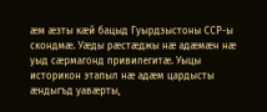æм æзты кæй бацыд Гуырдзыстоны ССР-ы скондмæ. Уæды рæстæджы нæ адæмæн нæ уыд сæрмагонд привилегитæ. Уыцы историкон этапыл нæ адæм цардысты æндыгъд уавæрты,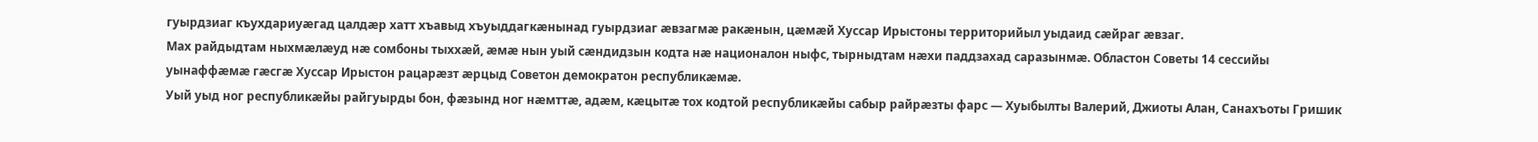гуырдзиаг къухдариуæгад цалдæр хатт хъавыд хъуыддагкæнынад гуырдзиаг æвзагмæ ракæнын, цæмæй Хуссар Ирыстоны территорийыл уыдаид сæйраг ӕвзаг.
Мах райдыдтам ныхмæлæуд нæ сомбоны тыххæй, æмæ нын уый сæндидзын кодта нæ националон ныфс, тырныдтам нæхи паддзахад саразынмӕ. Областон Советы 14 сессийы уынаффæмæ гæсгæ Хуссар Ирыстон рацарæзт æрцыд Советон демократон республикæмæ.
Уый уыд ног республикæйы райгуырды бон, фæзынд ног нæмттæ, адæм, кæцытæ тох кодтой республикæйы сабыр райрæзты фарс — Хуыбылты Валерий, Джиоты Алан, Санахъоты Гришик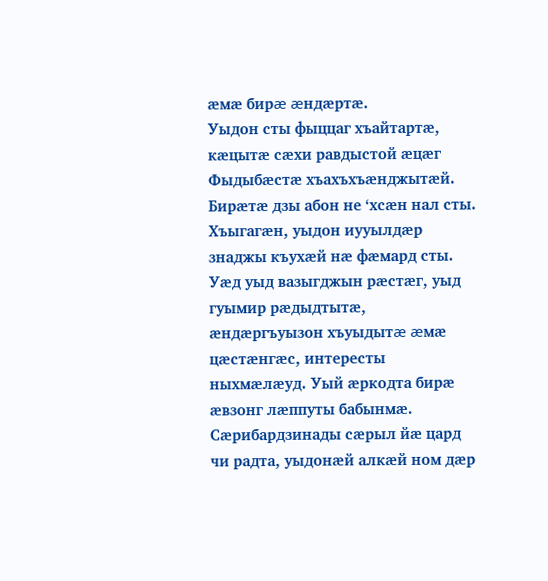æмæ бирæ æндæртæ.
Уыдон сты фыццаг хъайтартæ, кæцытæ сæхи равдыстой æцæг Фыдыбæстæ хъахъхъæнджытæй. Бирæтæ дзы абон не ‘хсæн нал сты. Хъыгагæн, уыдон иууылдæр знаджы къухæй нæ фæмард сты.
Уæд уыд вазыгджын рæстæг, уыд гуымир рæдыдтытæ, æндæргъуызон хъуыдытæ æмæ цæстæнгæс, интересты ныхмæлæуд. Уый æркодта бирæ æвзонг лæппуты бабынмӕ.
Сæрибардзинады сæрыл йæ цард чи радта, уыдонæй алкæй ном дæр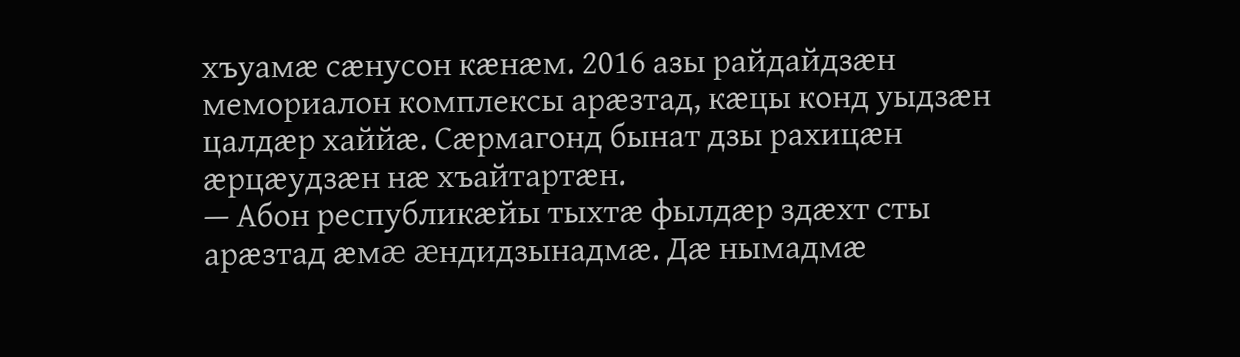хъуамæ сæнусон кæнæм. 2016 азы райдайдзæн мемориалон комплексы арæзтад, кæцы конд уыдзæн цалдæр хаййæ. Сæрмагонд бынат дзы рахицæн æрцæудзæн нæ хъайтартæн.
— Абон республикæйы тыхтæ фылдæр здæхт сты арæзтад æмæ æндидзынадмæ. Дæ нымадмæ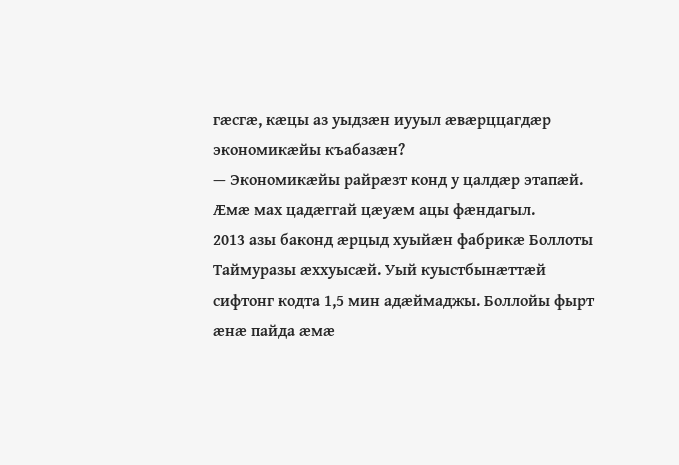гæсгæ, кæцы аз уыдзæн иууыл æвæрццагдæр экономикæйы къабазæн?
— Экономикæйы райрæзт конд у цалдæр этапæй. Æмæ мах цадæггай цæуæм ацы фæндагыл.
2013 азы баконд æрцыд хуыйæн фабрикæ Боллоты Таймуразы æххуысæй. Уый куыстбынæттæй сифтонг кодта 1,5 мин адæймаджы. Боллойы фырт æнæ пайда æмæ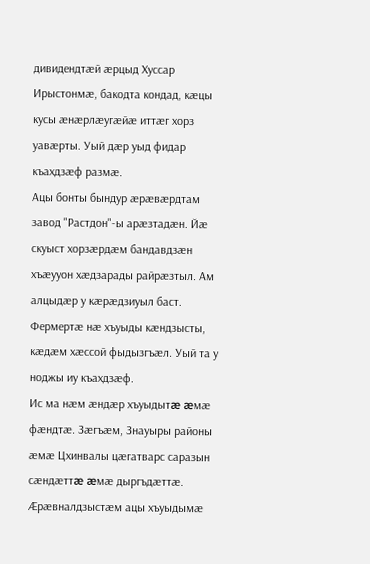дивидендтæй æрцыд Хуссар Ирыстонмæ, бакодта кондад, кæцы кусы æнæрлæугæйæ иттæг хорз уавæрты. Уый дæр уыд фидар къахдзæф размæ.
Ацы бонты бындур æрæвæрдтам завод "Растдон"-ы арæзтадæн. Йæ скуыст хорзӕрдæм бандавдзæн хъæууон хæдзарады райрæзтыл. Ам алцыдæр у кæрæдзиуыл баст. Фермертæ нæ хъуыды кæндзысты, кæдæм хæссой фыдызгъæл. Уый та у ноджы иу къахдзæф.
Ис ма нæм æндæр хъуыдытæ æмæ фæндтæ. Зæгъæм, Знауыры районы æмæ Цхинвалы цæгатварс саразын сæндæттæ æмæ дыргъдæттæ. Æрæвналдзыстæм ацы хъуыдымæ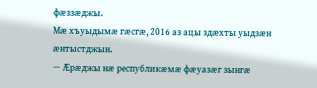фæззæджы.
Мæ хъуыдымæ гæсгæ, 2016 аз ацы здæхты уыдзæн æнтыстджын.
— Æрæджы нæ республикæмæ фæуазæг зынгæ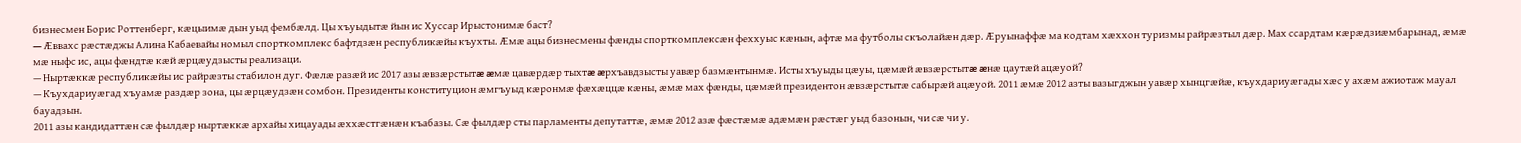бизнесмен Борис Роттенберг, кæцыимæ дын уыд фембæлд. Цы хъуыдытæ йын ис Хуссар Ирыстонимæ баст?
— Æввахс рæстæджы Алина Кабаевайы номыл спорткомплекс бафтдзæн республикæйы къухты. Æмæ ацы бизнесмены фæнды спорткомплексæн феххуыс кæнын, афтæ ма футболы скъолайæн дæр. Æруынаффæ ма кодтам хæххон туризмы райрæзтыл дæр. Мах ссардтам кæрæдзиæмбарынад, æмæ мæ ныфс ис, ацы фæндтæ кæй ӕрцæудзысты реализаци.
— Ныртæккæ республикæйы ис райрæзты стабилон дуг. Фæлæ разæй ис 2017 азы æвзæрстытæ æмæ цавæрдæр тыхтæ æрхъавдзысты уавæр базмæнтынмæ. Исты хъуыды цæуы, цæмæй æвзæрстытæ æнæ цаутæй ацæуой?
— Къухдариуæгад хъуамæ раздæр зона, цы æрцæудзæн сомбон. Президенты конституцион æмгъуыд кæронмæ фæхæццæ кæны, æмæ мах фӕнды, цӕмӕй президентон æвзæрстытæ сабырæй ацæуой. 2011 æмæ 2012 азты вазыгджын уавæр хынцгæйæ, къухдариуæгады хæс у ахæм ажиотаж мауал бауадзын.
2011 азы кандидаттæн сæ фылдæр ныртæккæ архайы хицауады æххæстгæнæн къабазы. Сæ фылдæр сты парламенты депутаттæ, æмæ 2012 азæ фæстæмæ адæмæн рæстæг уыд базонын, чи сæ чи у.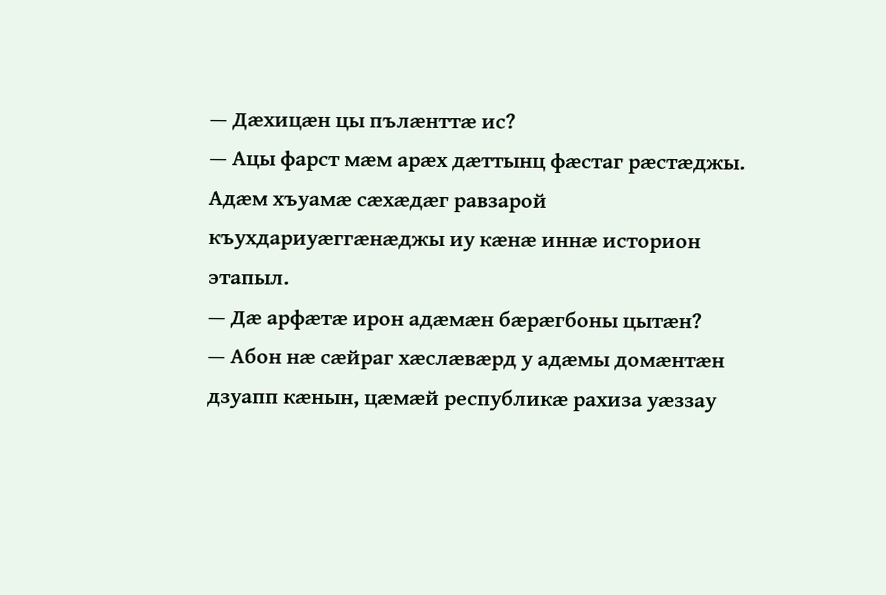— Дæхицæн цы пълӕнттæ ис?
— Ацы фарст мæм арæх дæттынц фæстаг рæстæджы. Адæм хъуамæ сæхæдæг равзарой къухдариуæггæнæджы иу кæнæ иннæ историон этапыл.
— Дæ арфæтæ ирон адæмæн бæрæгбоны цытæн?
— Абон нæ сæйраг хæслæвæрд у адæмы домæнтæн дзуапп кæнын, цæмæй республикӕ рахиза уæззау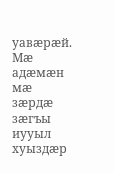уавæрæй.
Мæ адæмæн мæ зæрдæ зæгъы иууыл хуыздæр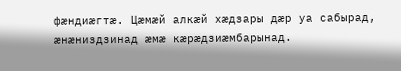фæндиæгтæ. Цæмæй алкæй хæдзары дæр уа сабырад, æнæниздзинад æмæ кæрæдзиæмбарынад.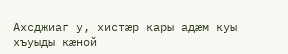Ахсджиаг у, хистæр кары адæм куы хъуыды кæной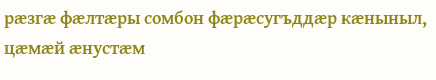рæзгæ фæлтæры сомбон фæрæсугъддæр кæныныл, цæмæй æнустæм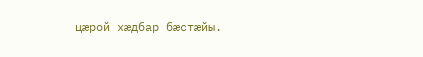цæрой хæдбар бæстæйы.